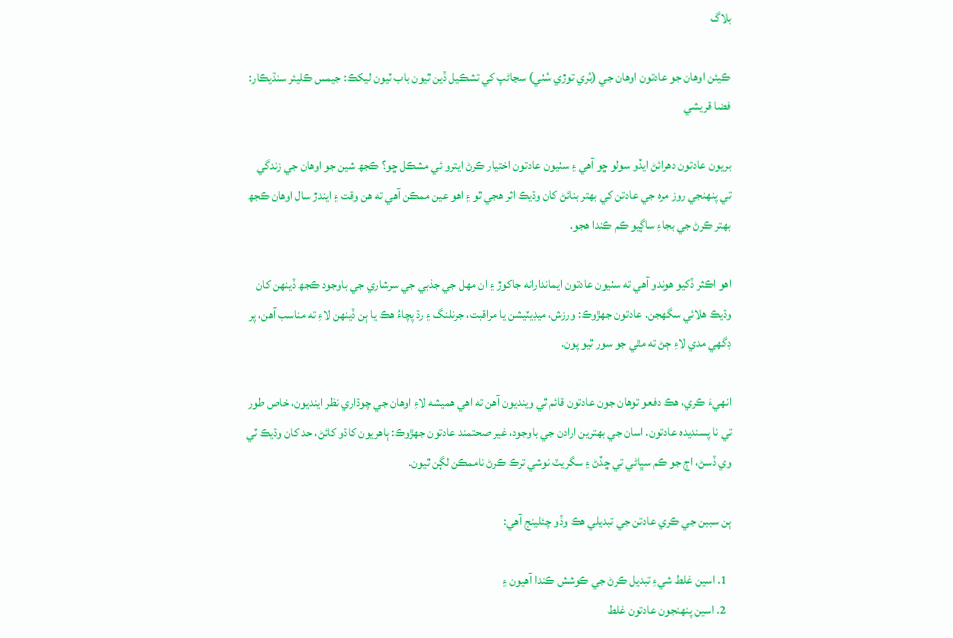بلاگ

ڪيئن اوهان جو عادتون اوهان جي (بُري توڙي سُٺي) سڃاڻپ کي تشڪيل ڏين ٿيون باب ٽيون ليکڪ: جيمس ڪليئر سنڌيڪار: فضا قريشي

بريون عادتون دهرائڻ ايڏو سولو ڇو آهي ۽ سٺيون عادتون اختيار ڪرڻ ايترو ئي مشڪل ڇو؟ ڪجھ شين جو اوهان جي زندگي تي پنهنجي روز مره جي عادتن کي بهتر بنائڻ کان وڌيڪ اثر هجي ٿو ۽ اهو عين ممڪن آهي ته هن وقت ۽ ايندڙ سال اوهان ڪجھ بهتر ڪرڻ جي بجاءِ ساڳيو ڪم ڪندا هجو.

اهو اڪثر ڏکيو هوندو آهي ته سٺيون عادتون ايماندارانه جاکوڙ ۽ ان مهل جي جذبي جي سرشاري جي باوجود ڪجھ ڏينهن کان وڌيڪ هلائي سگھجن. عادتون جهڙوڪ: ورزش، ميڊيٽيشن يا مراقبت، جرنلنگ ۽ رڌ پچاءُ هڪ يا ٻن ڏينهن لاءِ ته مناسب آهن، پر ڊگھي مدي لاءِ ڄڻ ته مٿي جو سور ٿيو پون.

انهيءَ ڪري، هڪ دفعو توهان جون عادتون قائم ٿي وينديون آهن ته اهي هميشه لاءِ اوهان جي چوڌاري نظر اينديون، خاص طور تي نا پسنديده عادتون. اسان جي بهترين ارادن جي باوجود، غير صحتمند عادتون جهڙوڪ: ٻاهريون کاڌو کائڻ، حد کان وڌيڪ ٽي وي ڏسڻ، اڄ جو ڪم سڀاڻي تي ڇڏڻ ۽ سگريٽ نوشي ترڪ ڪرڻ ناممڪن لڳن ٿيون.

ٻن سببن جي ڪري عادتن جي تبديلي هڪ وڏو چئلينج آهي:

  1. اسين غلط شيءِ تبديل ڪرڻ جي ڪوشش ڪندا آهيون ۽
  2. اسين پنهنجون عادتون غلط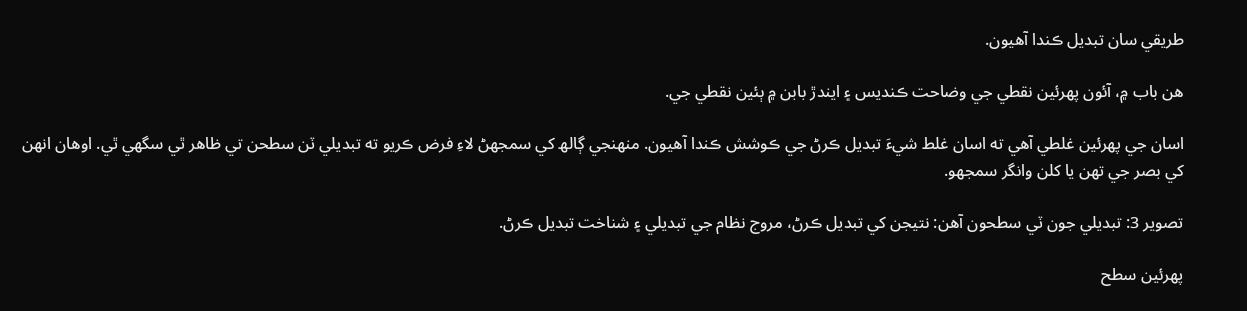طريقي سان تبديل ڪندا آهيون.

هن باب ۾، آئون پهرئين نقطي جي وضاحت ڪنديس ۽ ايندڙ بابن ۾ ٻئين نقطي جي.

اسان جي پهرئين غلطي آهي ته اسان غلط شيءَ تبديل ڪرڻ جي ڪوشش ڪندا آهيون. منهنجي ڳالھ کي سمجهڻ لاءِ فرض ڪريو ته تبديلي ٽن سطحن تي ظاهر ٿي سگھي ٿي. اوهان انهن کي بصر جي تهن يا کلن وانگر سمجهو.

تصوير 3: تبديلي جون ٽي سطحون آهن: نتيجن کي تبديل ڪرڻ، مروج نظام جي تبديلي ۽ شناخت تبديل ڪرڻ.

پهرئين سطح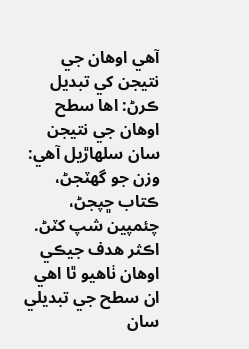آهي اوهان جي نتيجن کي تبديل ڪرڻ: اها سطح اوهان جي نتيجن سان سلهاڙيل آهي: وزن جو گھٽجڻ، ڪتاب ڇپجڻ، چئمپين شپ کٽڻ. اڪثر هدف جيڪي اوهان ٺاهيو ٿا اهي ان سطح جي تبديلي سان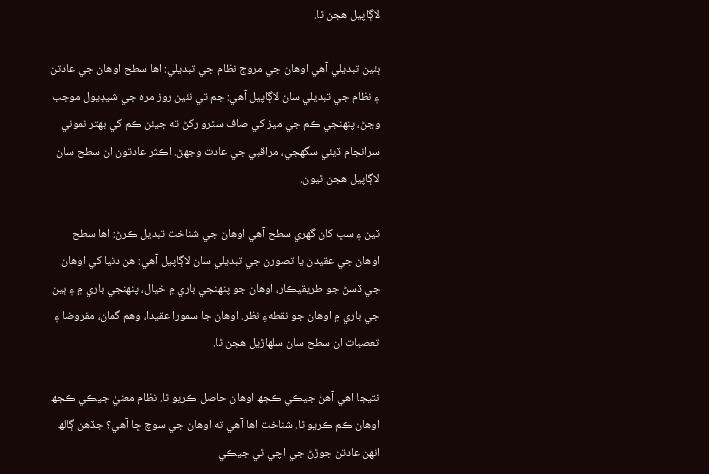لاڳاپيل هجن ٿا.

ٻئين تبديلي آهي اوهان جي مروج نظام جي تبديلي: اها سطح اوهان جي عادتن ۽ نظام جي تبديلي سان لاڳاپيل آهي: جم تي نئين روز مره جي شيڊيول موجب وڃڻ، پنهنجي ڪم جي ميز کي صاف سٿرو رکڻ ته جيئن ڪم کي بهتر نموني سرانجام ڏيئي سگھجي، مراقبي جي عادت وجهڻ. اڪثر عادتون ان سطح سان لاڳاپيل هجن ٿيون.

ٽين ۽ سڀ کان گھري سطح آهي اوهان جي شناخت تبديل ڪرڻ: اها سطح اوهان جي عقيدن يا تصورن جي تبديلي سان لاڳاپيل آهي: هن دنيا کي اوهان جي ڏسڻ جو طريقيڪار، اوهان جو پنهنجي باري ۾ خيال، پنهنجي باري ۾ ۽ ٻين جي باري ۾ اوهان جو نقطهءِ نظر. اوهان جا سمورا عقيدا، وهم گمان، مفروضا ۽ تعصبات ان سطح سان سلهاڙيل هجن ٿا.

نتيجا اهي آهن جيڪي ڪجھ اوهان حاصل ڪريو ٿا. نظام معنيٰ جيڪي ڪجھ اوهان ڪم ڪريو ٿا. شناخت اها آهي ته اوهان جي سوچ ڇا آهي؟ جڏهن ڳالھ انهن عادتن جوڙڻ جي اچي ٿي جيڪي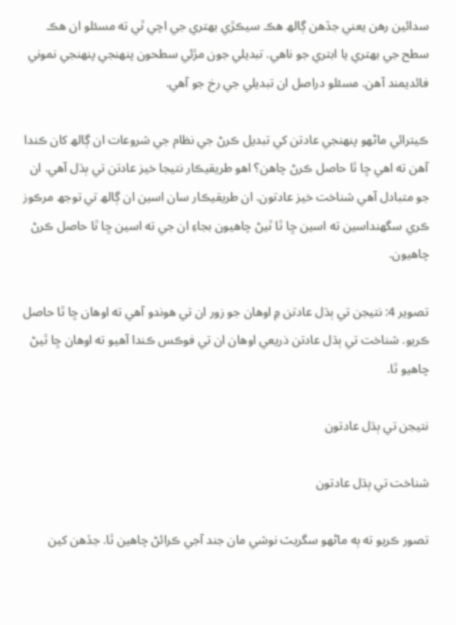سدائين رهن يعني جڏهن ڳالھ هڪ سيڪڙي بهتري جي اچي ٿي ته مسئلو ان هڪ سطح جي بهتري يا ابتري جو ناهي. تبديلي جون مڙئي سطحون پنهنجي پنهنجي نموني فائديمند آهن. مسئلو دراصل ان تبديلي جي رخ جو آهي.

ڪيترائي ماڻهو پنهنجي عادتن کي تبديل ڪرڻ جي نظام جي شروعات ان ڳالھ کان ڪندا آهن ته اهي ڇا ٿا حاصل ڪرڻ چاهن؟ اهو طريقيڪار نتيجا خيز عادتن تي ٻڌل آهي. ان جو متبادل آهي شناخت خيز عادتون. ان طريقيڪار سان اسين ان ڳالھ تي توجھ مرڪوز ڪري سگھنداسين ته اسين ڇا ٿا ٿيڻ چاهيون بجاءِ ان جي ته اسين ڇا ٿا حاصل ڪرڻ چاهيون.

تصوير 4: نتيجن تي ٻڌل عادتن ۾ اوهان جو زور ان تي هوندو آهي ته اوهان ڇا ٿا حاصل ڪريو. شناخت تي ٻڌل عادتن ذريعي اوهان ان تي فوڪس ڪندا آهيو ته اوهان ڇا ٿيڻ چاهيو ٿا.

نتيجن تي ٻڌل عادتون

شناخت تي ٻڌل عادتون

تصور ڪريو ته ٻه ماڻهو سگريٽ نوشي مان جند آجي ڪرائڻ چاهين ٿا. جڏهن کين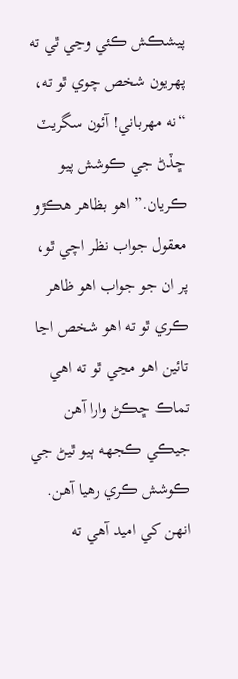پيشڪش ڪئي وڃي ٿي ته پهريون شخص چوي ٿو ته، “نه مهرباني! آئون سگريٽ ڇڏڻ جي ڪوشش پيو ڪريان.” اهو بظاهر هڪڙو معقول جواب نظر اچي ٿو، پر ان جو جواب اهو ظاهر ڪري ٿو ته اهو شخص اڃا تائين اهو مڃي ٿو ته اهي تماڪ ڇڪڻ وارا آهن جيڪي ڪجهه ٻيو ٿيڻ جي ڪوشش ڪري رهيا آهن. انهن کي اميد آهي ته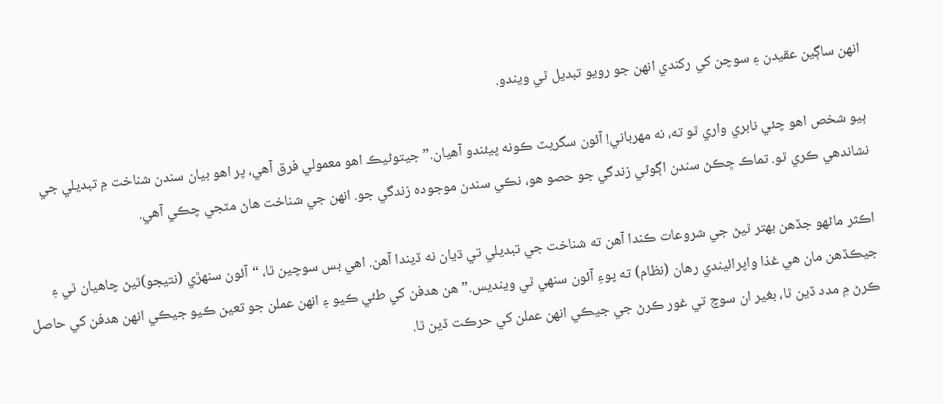انهن ساڳين عقيدن ۽ سوچن کي رکندي انهن جو رويو تبديل ٿي ويندو.

ٻيو شخص اهو چئي نابري واري ٿو ته، نه مهرباني! آئون سگريٽ ڪونه پيئندو آهيان.” جيتوڻيڪ اهو معمولي فرق آهي، پر اهو بيان سندن شناخت ۾ تبديلي جي نشاندهي ڪري ٿو. تماڪ ڇڪڻ سندن اڳوڻي زندگي جو حصو هو، نڪي سندن موجوده زندگي جو. انهن جي شناخت هاڻ مٽجي چڪي آهي.

اڪثر ماڻهو جڏهن بهتر ٿيڻ جي شروعات ڪندا آهن ته شناخت جي تبديلي تي ڌيان نه ڏيندا آهن. اهي بس سوچين ٿا، “آئون سنهڙي (نتيجو)ٿيڻ چاهيان ٿي ۽ جيڪڏهن مان هي غذا واپرائيندي رهان (نظام) ته پوءِ آئون سنهي ٿي وينديس.” هن هدفن کي طئي ڪيو ۽ انهن عملن جو تعين ڪيو جيڪي انهن هدفن کي حاصل ڪرڻ ۾ مدد ڏين ٿا، بغير ان سوچ تي غور ڪرڻ جي جيڪي انهن عملن کي حرڪت ڏين ٿا.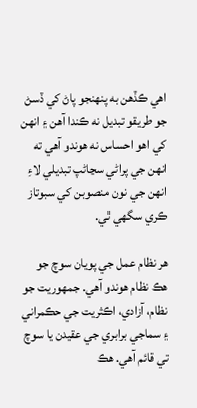اهي ڪڏهن به پنهنجو پاڻ کي ڏسڻ جو طريقو تبديل نه ڪندا آهن ۽ انهن کي اهو احساس نه هوندو آهي ته انهن جي پراڻي سڃاڻپ تبديلي لاءِ انهن جي نون منصوبن کي سبوتاز ڪري سگهي ٿي.

هر نظام عمل جي پويان سوچ جو هڪ نظام هوندو آهي. جمهوريت جو نظام، آزادي، اڪثريت جي حڪمراني ۽ سماجي برابري جي عقيدن يا سوچ تي قائم آهي. هڪ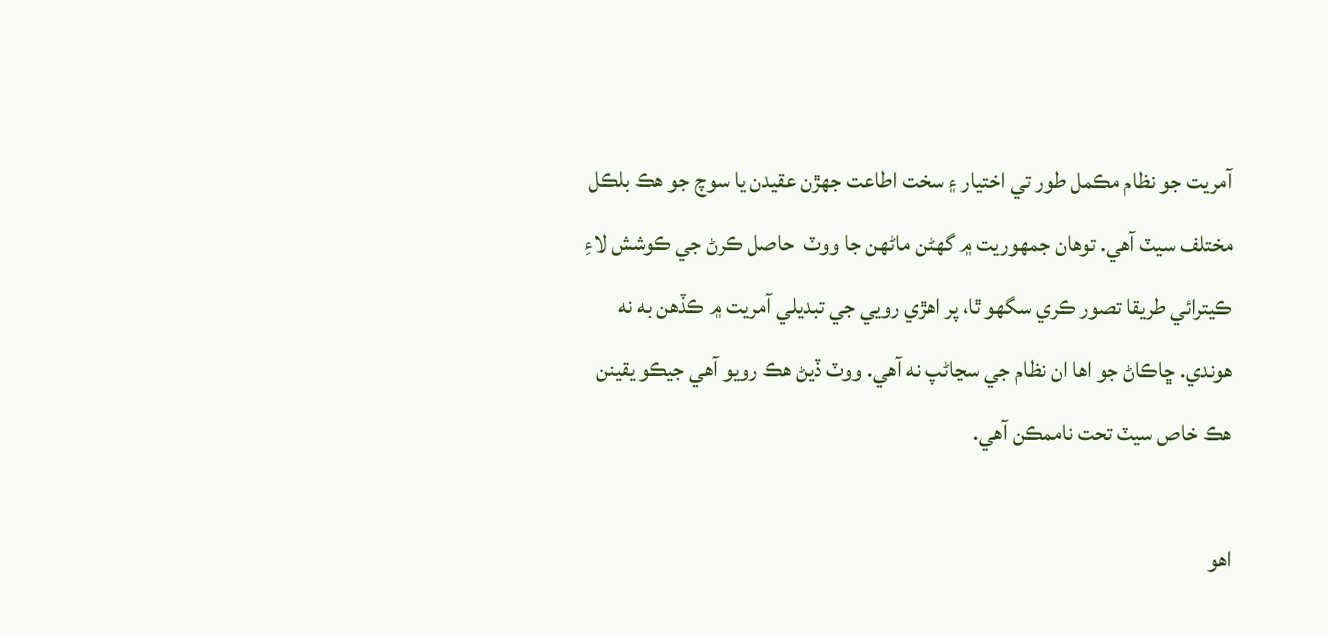آمريت جو نظام مڪمل طور تي اختيار ۽ سخت اطاعت جهڙن عقيدن يا سوچ جو هڪ بلڪل مختلف سيٽ آهي. توهان جمهوريت ۾ گھڻن ماڻهن جا ووٽ  حاصل ڪرڻ جي ڪوشش لاءِ ڪيترائي طريقا تصور ڪري سگهو ٿا، پر اهڙي رويي جي تبديلي آمريت ۾ ڪڏهن به نه هوندي. ڇاڪاڻ جو اها ان نظام جي سڃاڻپ نه آهي. ووٽ ڏيڻ هڪ رويو آهي جيڪو يقينن هڪ خاص سيٽ تحت ناممڪن آهي.

اهو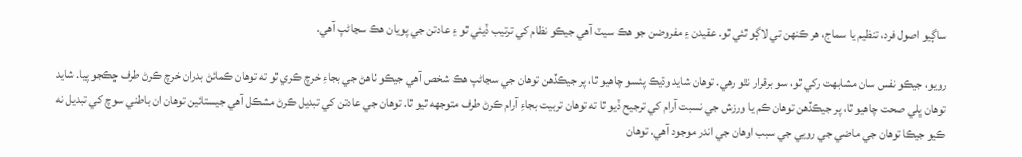ساڳيو اصول فرد، تنظيم يا سماج، هر ڪنهن تي لاڳو ٿئي ٿو. عقيدن ۽ مفروضن جو هڪ سيٽ آهي جيڪو نظام کي ترتيب ڏيئي ٿو ۽ عادتن جي پويان هڪ سڃاڻپ آهي.

رويو، جيڪو نفس سان مشابهت رکي ٿو، سو برقرار نٿو رهي. توھان شايد وڌيڪ پئسو چاھيو ٿا، پر جيڪڏھن توھان جي سڃاڻپ ھڪ شخص آھي جيڪو ٺاھڻ جي بجاءِ خرچ ڪري ٿو ته توھان ڪمائڻ بدران خرچ ڪرڻ طرف ڇڪجو پيا. شايد توهان ڀلي صحت چاهيو ٿا، پر جيڪڏهن توهان ڪم يا ورزش جي نسبت آرام کي ترجيح ڏيو ٿا ته توهان تربيت بجاءِ آرام ڪرڻ طرف متوجهه ٿيو ٿا. توهان جي عادتن کي تبديل ڪرڻ مشڪل آهي جيستائين توهان ان باطني سوچ کي تبديل نه ڪيو جيڪا توهان جي ماضي جي رويي جي سبب اوهان جي اندر موجود آهي. توهان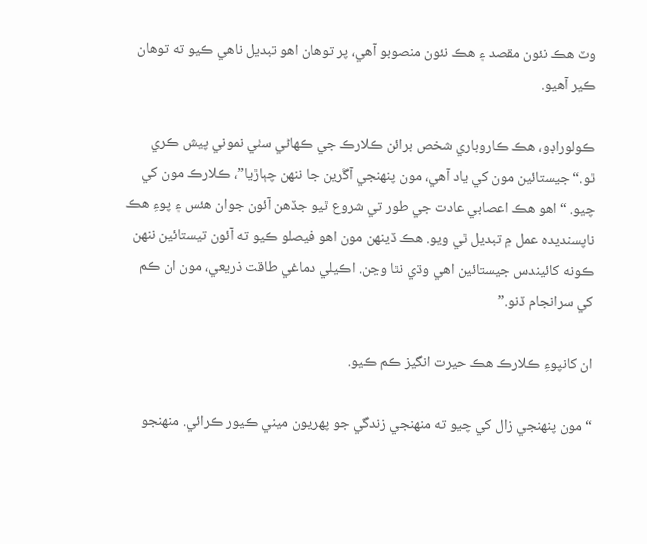وٽ هڪ نئون مقصد ۽ هڪ نئون منصوبو آهي، پر توهان اهو تبديل ناهي ڪيو ته توهان ڪير آهيو.

ڪولوراڊو، هڪ ڪاروباري شخص برائن ڪلارڪ جي ڪهاڻي سٺي نموني پيش ڪري ٿو.“جيستائين مون کي ياد آهي، مون پنهنجي آڱرين جا ننهن چٻاڙيا”، ڪلارڪ مون کي چيو. “اهو هڪ اعصابي عادت جي طور تي شروع ٿيو جڏهن آئون جوان هئس ۽ پوءِ هڪ ناپسنديده عمل ۾ تبديل ٿي ويو. هڪ ڏينهن مون اهو فيصلو ڪيو ته آئون تيستائين ننهن ڪونه کائيندس جيستائين اهي وڌي نٿا وڃن. اڪيلي دماغي طاقت ذريعي، مون ان ڪم کي سرانجام ڏنو.”

ان کانپوءِ ڪلارڪ هڪ حيرت انگيز ڪم ڪيو.

“مون پنهنجي زال کي چيو ته منهنجي زندگي جو پهريون ميني ڪيور ڪرائي. منهنجو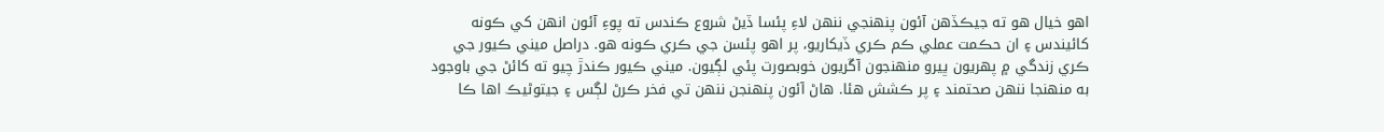اهو خيال هو ته جيڪڏهن آئون پنهنجي ننهن لاءِ پئسا ڏيڻ شروع ڪندس ته پوءِ آئون انهن کي ڪونه کائيندس ۽ ان حڪمت عملي ڪم ڪري ڏيکاريو، پر اهو پئسن جي ڪري ڪونه هو. دراصل ميني ڪيور جي ڪري زندگي ۾ پهريون ڀيرو منهنجون آڱريون خوبصورت پئي لڳيون. ميني ڪيور ڪندڙ چيو ته کائڻ جي باوجود به منهنجا ننهن صحتمند ۽ پر ڪشش هئا. هاڻ آئون پنهنجن ننهن تي فخر ڪرڻ لڳس ۽ جيتوڻيڪ اها ڪا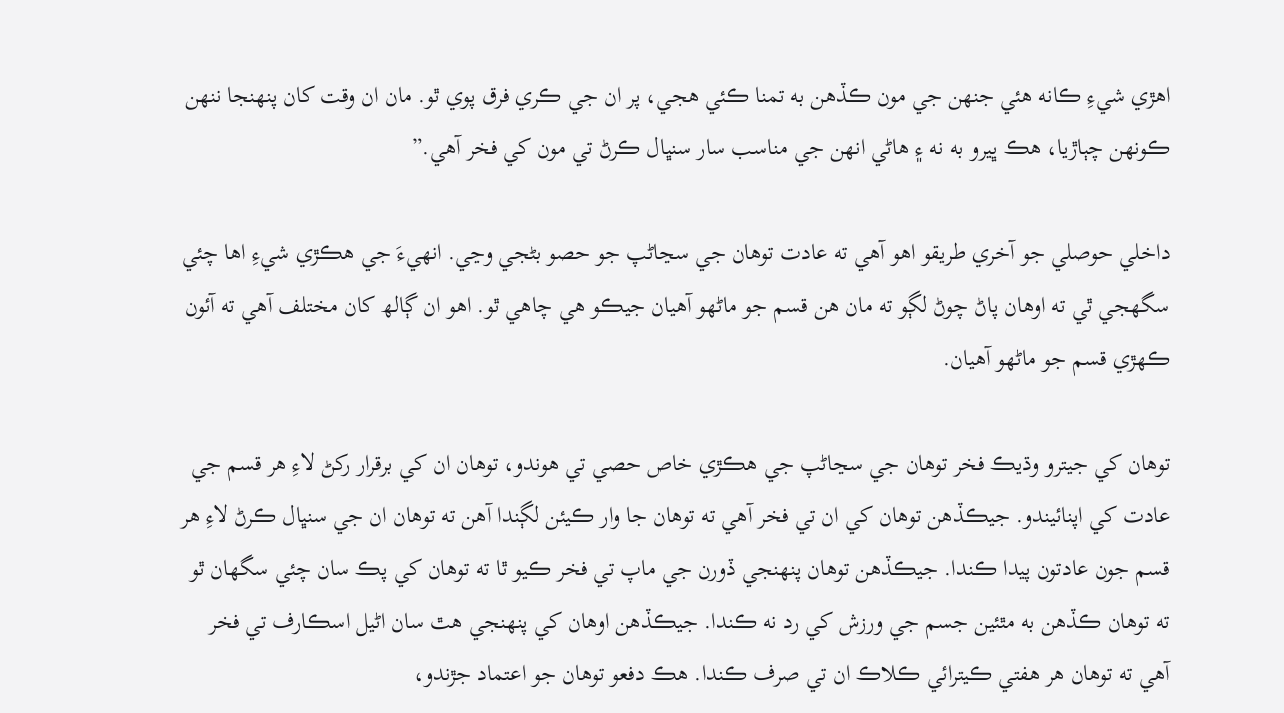اهڙي شيءِ ڪانه هئي جنهن جي مون ڪڏهن به تمنا ڪئي هجي، پر ان جي ڪري فرق پوي ٿو. مان ان وقت کان پنهنجا ننهن ڪونهن چٻاڙيا، هڪ ڀيرو به نه ۽ هاڻي انهن جي مناسب سار سنڀال ڪرڻ تي مون کي فخر آهي.”

داخلي حوصلي جو آخري طريقو اهو آهي ته عادت توهان جي سڃاڻپ جو حصو بڻجي وڃي. انهيءَ جي هڪڙي شيءِ اها چئي سگھجي ٿي ته اوهان پاڻ چوڻ لڳو ته مان هن قسم جو ماڻهو آهيان جيڪو هي چاهي ٿو. اهو ان ڳالھ کان مختلف آهي ته آئون ڪهڙي قسم جو ماڻهو آهيان.

توھان کي جيترو وڌيڪ فخر توھان جي سڃاڻپ جي ھڪڙي خاص حصي تي هوندو، توھان ان کي برقرار رکڻ لاءِ هر قسم جي عادت کي اپنائيندو. جيڪڏهن توهان کي ان تي فخر آهي ته توهان جا وار ڪيئن لڳندا آهن ته توهان ان جي سنڀال ڪرڻ لاءِ هر قسم جون عادتون پيدا ڪندا. جيڪڏهن توهان پنهنجي ڏورن جي ماپ تي فخر ڪيو ٿا ته توهان کي پڪ سان چئي سگهان ٿو ته توهان ڪڏهن به مٿئين جسم جي ورزش کي رد نه ڪندا. جيڪڏهن اوهان کي پنهنجي هٿ سان اڻيل اسڪارف تي فخر آهي ته توهان هر هفتي ڪيترائي ڪلاڪ ان تي صرف ڪندا. هڪ دفعو توهان جو اعتماد جڙندو،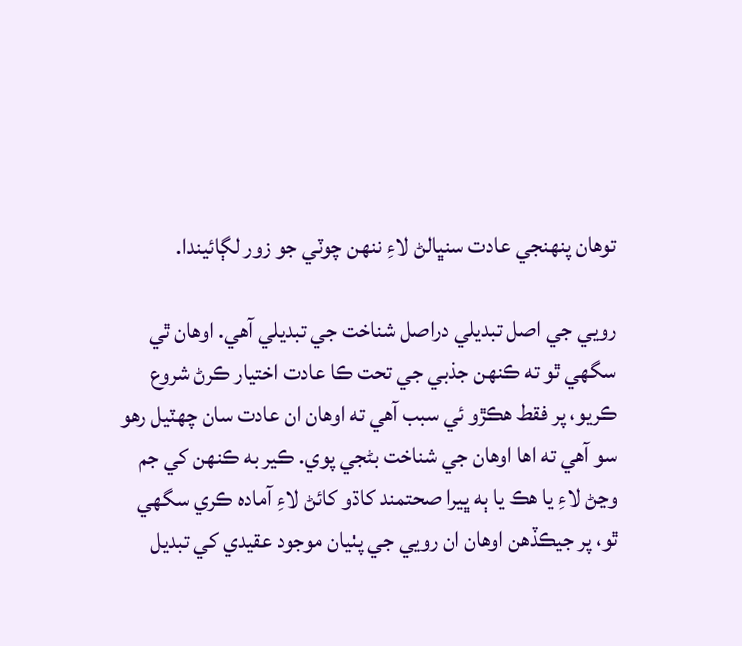توهان پنهنجي عادت سنڀالڻ لاءِ ننهن چوٽي جو زور لڳائيندا.

رويي جي اصل تبديلي دراصل شناخت جي تبديلي آهي. اوهان ٿي سگھي ٿو ته ڪنهن جذبي جي تحت ڪا عادت اختيار ڪرڻ شروع ڪريو، پر فقط هڪڙو ئي سبب آهي ته اوهان ان عادت سان چهٽيل رهو سو آهي ته اها اوهان جي شناخت بڻجي پوي. ڪير به ڪنهن کي جم وڃڻ لاءِ يا هڪ يا ٻه ڀيرا صحتمند کاڌو کائڻ لاءِ آماده ڪري سگھي ٿو، پر جيڪڏهن اوهان ان رويي جي پٺيان موجود عقيدي کي تبديل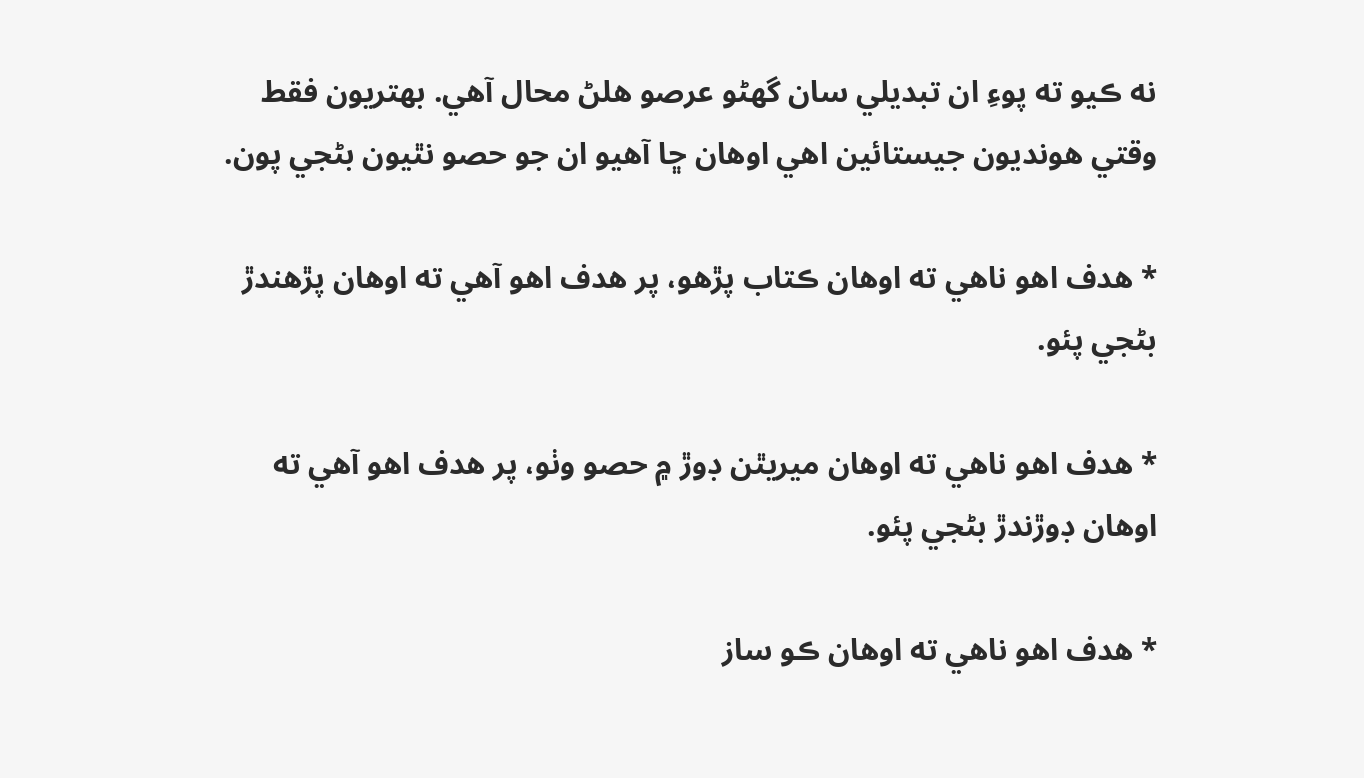نه ڪيو ته پوءِ ان تبديلي سان گھڻو عرصو هلڻ محال آهي. بهتريون فقط وقتي هونديون جيستائين اهي اوهان ڇا آهيو ان جو حصو نٿيون بڻجي پون.

* هدف اهو ناهي ته اوهان ڪتاب پڙهو، پر هدف اهو آهي ته اوهان پڙهندڙ بڻجي پئو.

* هدف اهو ناهي ته اوهان ميريٿن ڊوڙ ۾ حصو وٺو، پر هدف اهو آهي ته اوهان ڊوڙندڙ بڻجي پئو.

* هدف اهو ناهي ته اوهان ڪو ساز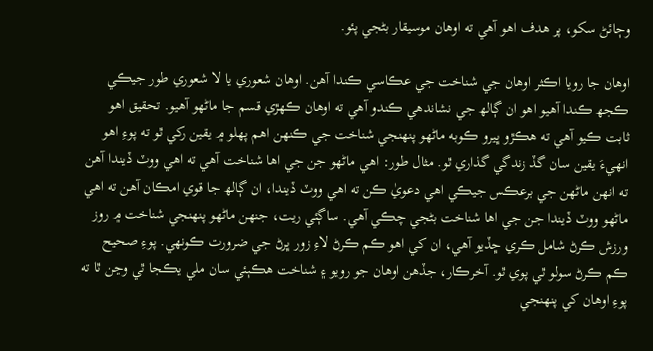وڄائڻ سکو، پر هدف اهو آهي ته اوهان موسيقار بڻجي پئو.

اوهان جا رويا اڪثر اوهان جي شناخت جي عڪاسي ڪندا آهن. اوهان شعوري يا لا شعوري طور جيڪي ڪجھ ڪندا آهيو اهو ان ڳالھ جي نشاندهي ڪندو آهي ته اوهان ڪهڙي قسم جا ماڻهو آهيو. تحقيق اهو ثابت ڪيو آهي ته هڪڙو ڀيرو ڪوبه ماڻهو پنهنجي شناخت جي ڪنهن اهم پهلو ۾ يقين رکي ٿو ته پوءِ اهو انهيءَ يقين سان گڏ زندگي گذاري ٿو. مثال طور: اهي ماڻهو جن جي اها شناخت آهي ته اهي ووٽ ڏيندا آهن ته انهن ماڻهن جي برعڪس جيڪي اهي دعويٰ ڪن ته اهي ووٽ ڏيندا، ان ڳالھ جا قوي امڪان آهن ته اهي ماڻهو ووٽ ڏيندا جن جي اها شناخت بڻجي چڪي آهي. ساڳئي ريت، جنهن ماڻهو پنهنجي شناخت ۾ روز ورزش ڪرڻ شامل ڪري ڇڏيو آهي، ان کي اهو ڪم ڪرڻ لاءِ زور ڀرڻ جي ضرورت ڪونهي. پوءِ صحيح ڪم ڪرڻ سولو ٿي پوي ٿو. آخرڪار، جڏهن اوهان جو رويو ۽ شناخت هڪٻئي سان ملي يڪجا ٿي وڃن ٿا ته پوءِ اوهان کي پنهنجي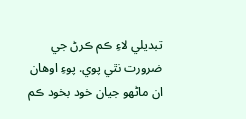تبديلي لاءِ ڪم ڪرڻ جي ضرورت نٿي پوي. پوءِ اوهان ان ماڻهو جيان خود بخود ڪم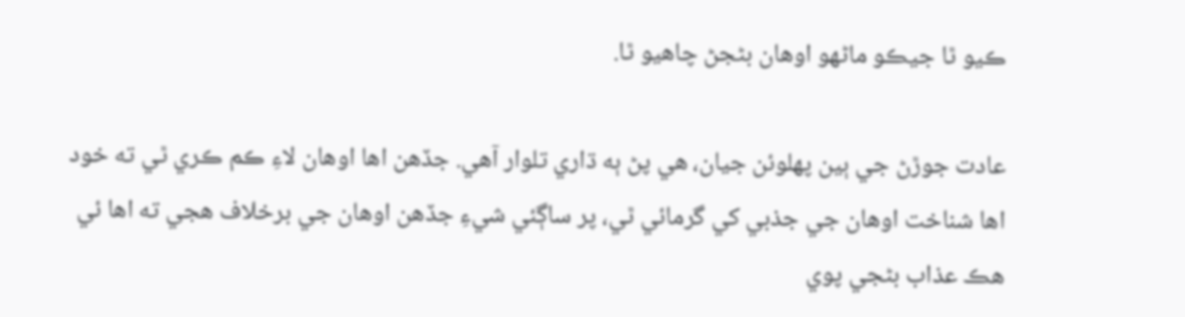ڪيو ٿا جيڪو ماڻهو اوهان بڻجڻ چاهيو ٿا.

عادت جوڙڻ جي ٻين پهلوئن جيان، هي پڻ ٻه ڌاري تلوار آهي. جڏهن اها اوهان لاءِ ڪم ڪري ٿي ته خود اها شناخت اوهان جي جذبي کي گرمائي ٿي، پر ساڳئي شيءِ جڏهن اوهان جي برخلاف هجي ته اها ئي هڪ عذاب بڻجي پوي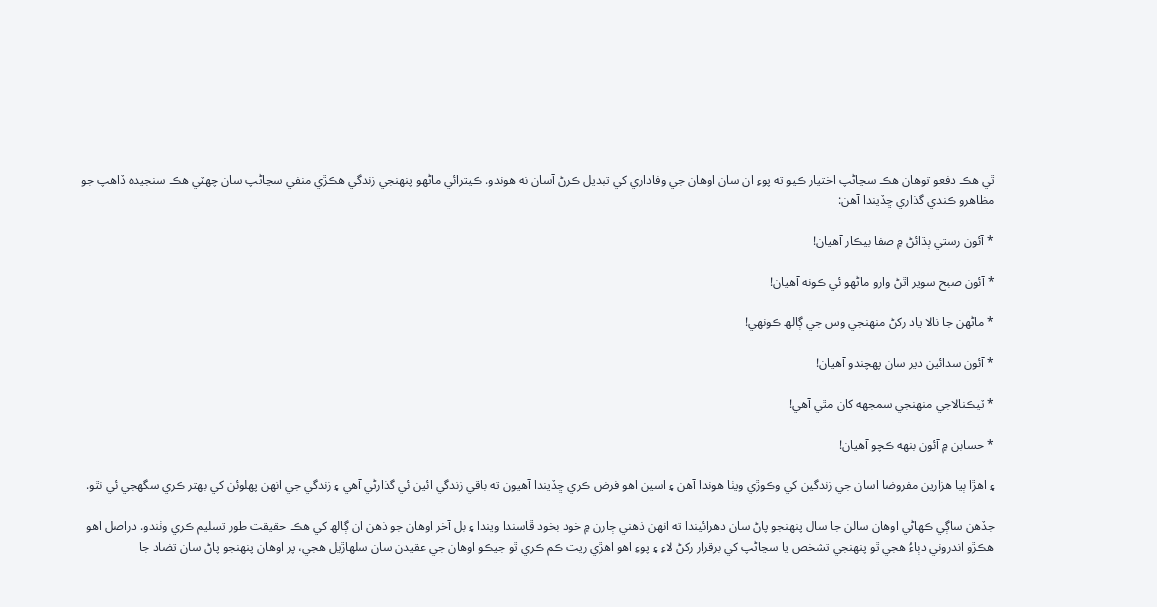ٿي هڪ دفعو توهان هڪ سڃاڻپ اختيار ڪيو ته پوءِ ان سان اوهان جي وفاداري کي تبديل ڪرڻ آسان نه هوندو. ڪيترائي ماڻهو پنهنجي زندگي هڪڙي منفي سڃاڻپ سان چهٽي هڪ سنجيده ڏاهپ جو مظاهرو ڪندي گذاري ڇڏيندا آهن:

* آئون رستي ٻڌائڻ ۾ صفا بيڪار آهيان!

* آئون صبح سوير اٿڻ وارو ماڻهو ئي ڪونه آهيان!

* ماڻهن جا نالا ياد رکڻ منهنجي وس جي ڳالھ ڪونهي!

* آئون سدائين دير سان پهچندو آهيان!

* ٽيڪنالاجي منهنجي سمجهه کان مٿي آهي!

* حسابن ۾ آئون بنهه ڪچو آهيان!

۽ اهڙا ٻيا هزارين مفروضا اسان جي زندگين کي وڪوڙي ويٺا هوندا آهن ۽ اسين اهو فرض ڪري ڇڏيندا آهيون ته باقي زندگي ائين ئي گذارڻي آهي ۽ زندگي جي انهن پهلوئن کي بهتر ڪري سگھجي ئي نٿو.

جڏهن ساڳي ڪهاڻي اوهان سالن جا سال پنهنجو پاڻ سان دهرائيندا ته انهن ذهني ڄارن ۾ خود بخود ڦاسندا ويندا ۽ بل آخر اوهان جو ذهن ان ڳالھ کي هڪ حقيقت طور تسليم ڪري وٺندو. دراصل اهو هڪڙو اندروني دٻاءُ هجي ٿو پنهنجي تشخص يا سڃاڻپ کي برقرار رکڻ لاءِ ۽ پوءِ اهو اهڙي ريت ڪم ڪري ٿو جيڪو اوهان جي عقيدن سان سلهاڙيل هجي، پر اوهان پنهنجو پاڻ سان تضاد جا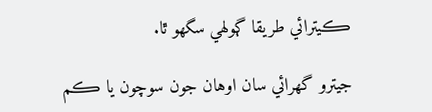ڪيترائي طريقا ڳولهي سگهو ٿا.

جيترو گھرائي سان اوهان جون سوچون يا ڪم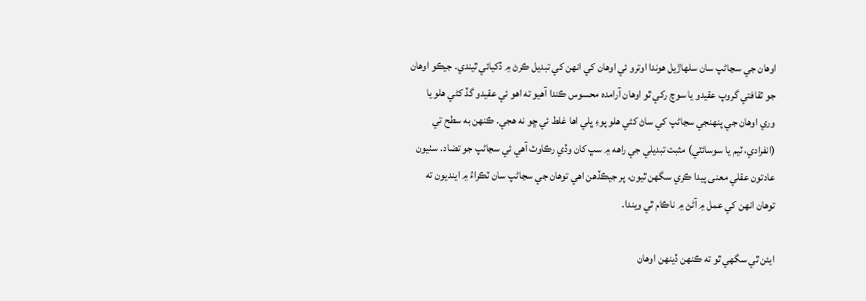اوهان جي سڃاڻپ سان سلهاڙيل هوندا اوترو ئي اوهان کي انهن کي تبديل ڪرڻ ۾ ڏکيائي ٿيندي. جيڪو اوهان جو ثقافتي گروپ عقيدو يا سوچ رکي ٿو اوهان آرامده محسوس ڪندا آهيو ته اهو ئي عقيدو گڏ کڻي هلو يا وري اوهان جي پنهنجي سڃاڻپ کي ساڻ کڻي هلو پوءِ ڀلي اها غلط ئي ڇو نه هجي. ڪنهن به سطح تي (انفرادي، ٽيم يا سوسائٽي) مثبت تبديلي جي راهه ۾ سڀ کان وڏي رڪاوٽ آهي ئي سڃاڻپ جو تضاد. سٺيون عادتون عقلي معنى پيدا ڪري سگھن ٿيون، پر جيڪڏهن اهي توهان جي سڃاڻپ سان ٽڪراءُ ۾ اينديون ته توهان انهن کي عمل ۾ آڻڻ ۾ ناڪام ٿي ويندا.

ايئن ٿي سگھي ٿو ته ڪنهن ڏينهن اوهان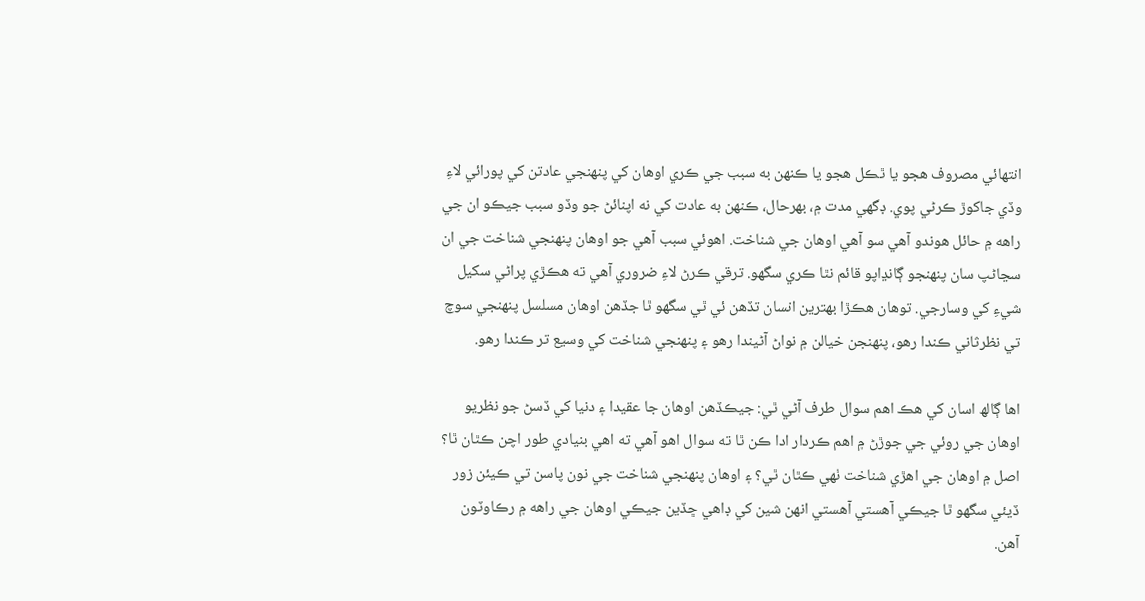انتهائي مصروف هجو يا ٿڪل هجو يا ڪنهن به سبب جي ڪري اوهان کي پنهنجي عادتن کي پورائي لاءِ وڏي جاکوڙ ڪرڻي پوي. ڊگھي مدت ۾، بهرحال، ڪنهن به عادت کي نه اپنائڻ جو وڏو سبب جيڪو ان جي راهه ۾ حائل هوندو آهي سو آهي اوهان جي شناخت. اهوئي سبب آهي جو اوهان پنهنجي شناخت جي ان سڃاڻپ سان پنهنجو ڳانڍاپو قائم نٿا ڪري سگھو. ترقي ڪرڻ لاءِ ضروري آهي ته هڪڙي پراڻي سکيل شيءِ کي وسارجي. توهان هڪڙا بهترين انسان تڏهن ئي ٿي سگھو ٿا جڏهن اوهان مسلسل پنهنجي سوچ تي نظرثاني ڪندا رهو، پنهنجن خيالن ۾ نواڻ آڻيندا رهو ۽ پنهنجي شناخت کي وسيع تر ڪندا رهو.

اها ڳالھ اسان کي هڪ اهم سوال طرف آڻي ٿي: جيڪڏهن اوهان جا عقيدا ۽ دنيا کي ڏسڻ جو نظريو اوهان جي روئي جي جوڙڻ ۾ اهم ڪردار ادا ڪن ٿا ته سوال اهو آهي ته اهي بنيادي طور اچن ڪٿان ٿا؟ اصل ۾ اوهان جي اهڙي شناخت ٺهي ڪٿان ٿي؟ ۽ اوهان پنهنجي شناخت جي نون پاسن تي ڪيئن زور ڏيئي سگھو ٿا جيڪي آهستي آهستي انهن شين کي ڊاهي ڇڏين جيڪي اوهان جي راهه ۾ رڪاوٽون آهن.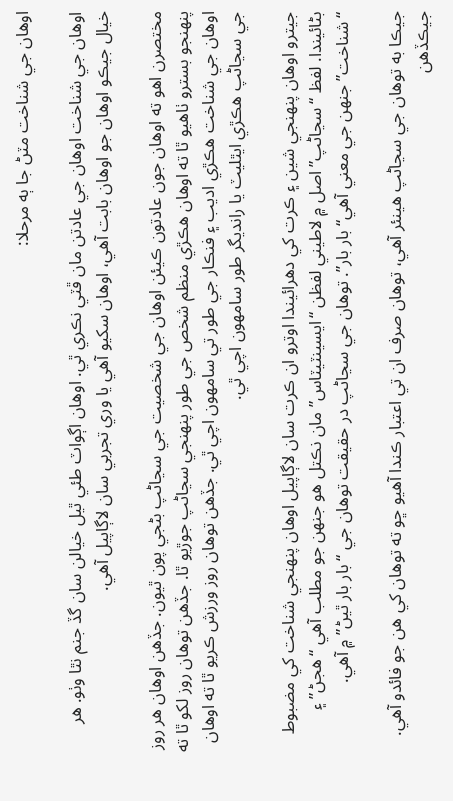اوهان جي شناخت مٽڻ جا ٻه مرحلا:

اوهان جي شناخت اوهان جي عادتن مان ڦٽي نڪري ٿي. اوهان اڳواٽ طئي ٿيل خيالن سان گڏ جنم نٿا وٺو. هر خيال جيڪو اوهان جو اوهان بابت آهي، اوهان سکيو آهي يا وري تجربي سان لاڳاپيل آهي.

مختصرن اهو ته اوهان جون عادتون ڪيئن اوهان جي شخصيت جي سڃاڻپ بڻجي پون ٿيون. جڏهن اوهان هر روز پنهنجو بسترو ٺاهيو ٿا ته اوهان هڪڙي منظم شخص جي طور پنهنجي سڃاڻپ جوڙيو ٿا. جڏهن توهان روز لکو ٿا ته اوهان جي شناخت هڪڙي اديب ۽ فنڪار جي طور تي سامهون اچي ٿي. جڏهن توهان روز ورزش ڪريو ٿا ته اوهان جي سڃاڻپ هڪڙي ايٿليٽ يا رانديگر طور سامهون اچي ٿي.

جيترو اوهان پنهنجي شين ۽ ڪرت کي دهرائيندا اوترو ان ڪرت سان لاڳاپيل اوهان پنهنجي شناخت کي مضبوط بڻائيندا. لفظ “سڃاڻپ” اصل ۾ لاطيني لفظن “ايسينٽيٽاس” مان نڪتل هو جنهن جو مطلب آهي “هجڻ” ۽ “شناخت” جنهن جي معني آهي“بار بار”. توهان جي سڃاڻپ در حقيقت توهان جي “بار بار ٿيڻ” ۾ آهي.

جيڪا به توهان جي سڃاڻپ هينئر آهي، توهان صرف ان تي اعتبار ڪندا آهيو ڇو ته توهان کي هن جو فائدو آهي. جيڪڏهن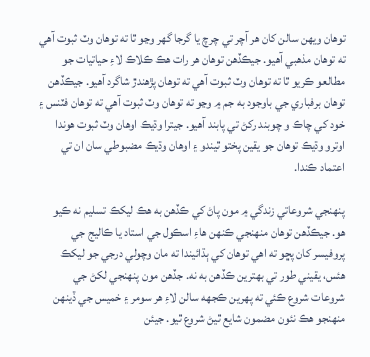توهان ويهن سالن کان هر آچر تي چرچ يا گرجا گھر وڃو ٿا ته توهان وٽ ثبوت آهي ته توهان مذهبي آهيو. جيڪڏهن توهان هر رات هڪ ڪلاڪ لاءِ حياتيات جو مطالعو ڪريو ٿا ته توهان وٽ ثبوت آهي ته توهان پڙهندڙ شاگرد آهيو. جيڪڏهن توهان برفباري جي باوجود به جم ۾ وڃو ته توهان وٽ ثبوت آهي ته توهان فٽنس ۽ خود کي چاڪ و چوبند رکڻ تي پابند آهيو. جيترا وڌيڪ اوهان وٽ ثبوت هوندا اوترو وڌيڪ توهان جو يقين پختو ٿيندو ۽ اوهان وڌيڪ مضبوطي سان ان تي اعتماد ڪندا.

پنهنجي شروعاتي زندگي ۾ مون پاڻ کي ڪڏهن به هڪ ليکڪ تسليم نه ڪيو هو. جيڪڏهن توهان منهنجي ڪنهن هاءِ اسڪول جي استاد يا ڪاليج جي پروفيسر کان پڇو ته اهي توهان کي ٻڌائيندا ته مان وچولي درجي جو ليکڪ هئس، يقيني طور تي بهترين ڪڏهن به نه. جڏهن مون پنهنجي لکڻ جي شروعات شروع ڪئي ته پهرين ڪجهه سالن لاءِ هر سومر ۽ خميس جي ڏينهن منهنجو هڪ نئون مضمون شايع ٿيڻ شروع ٿيو. جيئن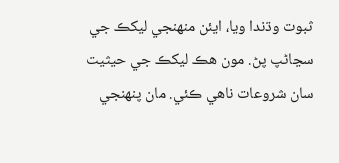ثبوت وڌندا ويا، ايئن منهنجي ليکڪ جي سڃاڻپ پڻ. مون هڪ ليکڪ جي حيثيت سان شروعات ناهي ڪئي. مان پنهنجي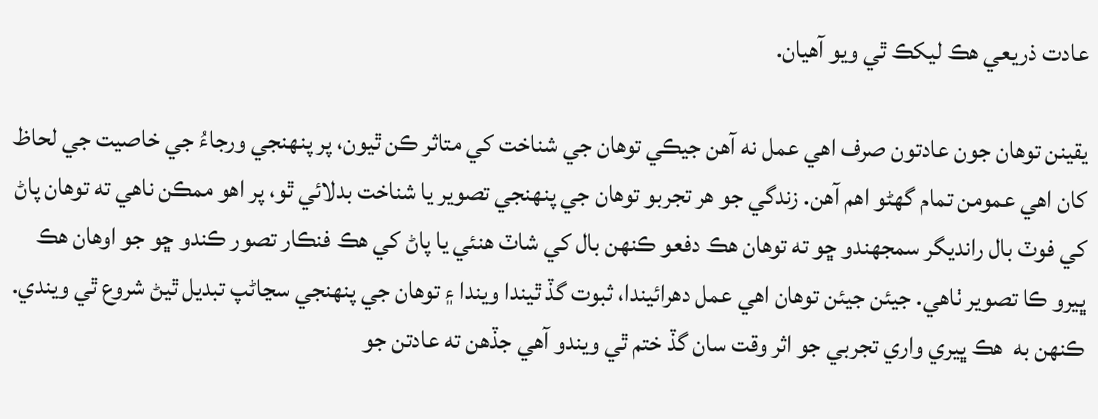عادت ذريعي هڪ ليکڪ ٿي ويو آهيان.

يقينن توهان جون عادتون صرف اهي عمل نه آهن جيڪي توهان جي شناخت کي متاثر ڪن ٿيون، پر پنهنجي ورجاءُ جي خاصيت جي لحاظ کان اهي عمومن تمام گهڻو اهم آهن. زندگي جو هر تجربو توهان جي پنهنجي تصوير يا شناخت بدلائي ٿو، پر اهو ممڪن ناهي ته توهان پاڻ کي فوٽ بال رانديگر سمجهندو ڇو ته توهان هڪ دفعو ڪنهن بال کي شاٽ هنئي يا پاڻ کي هڪ فنڪار تصور ڪندو ڇو جو اوهان هڪ ڀيرو ڪا تصوير ٺاهي. جيئن جيئن توهان اهي عمل دهرائيندا، ثبوت گڏ ٿيندا ويندا ۽ توهان جي پنهنجي سڃاڻپ تبديل ٿيڻ شروع ٿي ويندي. ڪنهن به  هڪ ڀيري واري تجربي جو اثر وقت سان گڏ ختم ٿي ويندو آهي جڏهن ته عادتن جو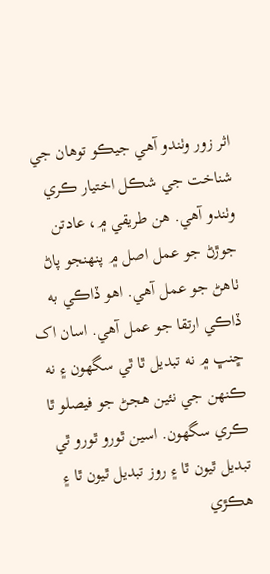اثر زور وٺندو آهي جيڪو توهان جي شناخت جي شڪل اختيار ڪري وٺندو آهي. هن طريقي ۾، عادتن جوڙڻ جو عمل اصل ۾ پنهنجو پاڻ ٺاهڻ جو عمل آهي. اهو ڏاڪي به ڏاڪي ارتقا جو عمل آهي. اسان اک ڇنڀ ۾ نه تبديل ٿا ٿي سگھون ۽ نه ڪنهن جي نئين هجڻ جو فيصلو ٿا ڪري سگھون. اسين ٿورو ٿورو ٿي تبديل ٿيون ٿا ۽ روز تبديل ٿيون ٿا ۽ هڪڙي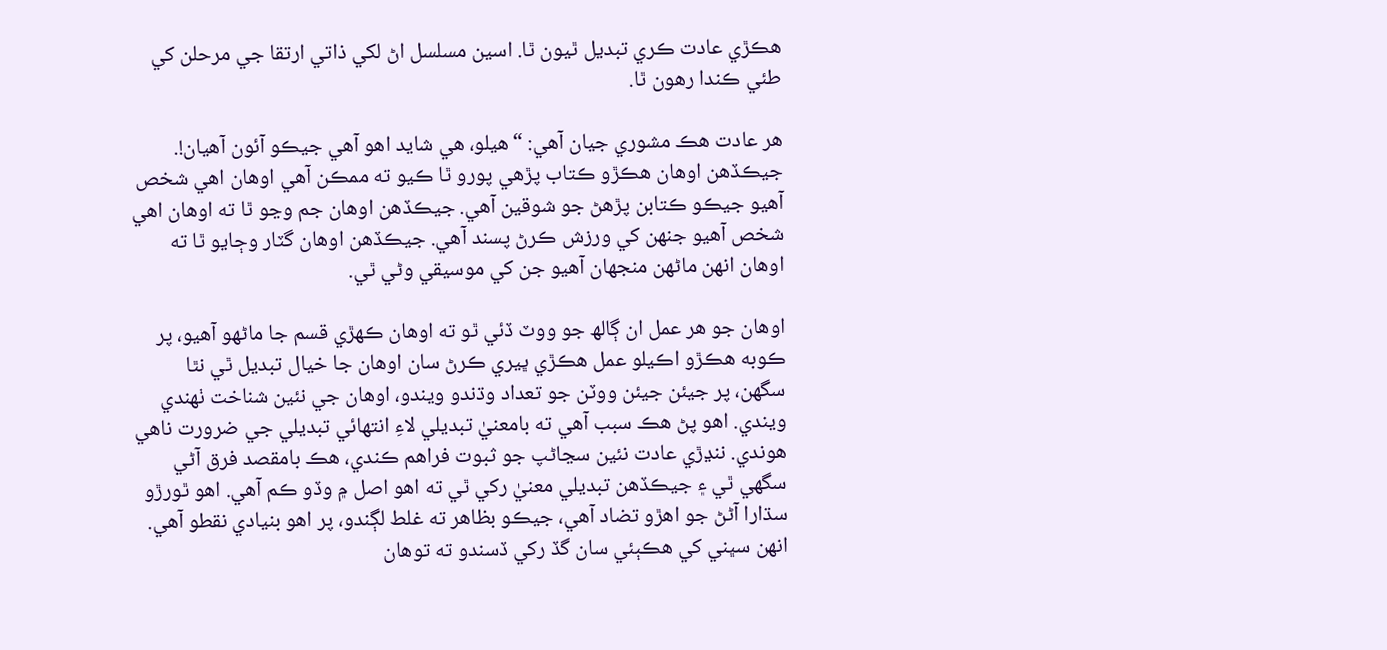هڪڙي عادت ڪري تبديل ٿيون ٿا. اسين مسلسل اڻ لکي ذاتي ارتقا جي مرحلن کي طئي ڪندا رهون ٿا.

هر عادت هڪ مشوري جيان آهي: “هيلو، هي شايد اهو آهي جيڪو آئون آهيان!. جيڪڏهن اوهان هڪڙو ڪتاب پڙهي پورو ٿا ڪيو ته ممڪن آهي اوهان اهي شخص آهيو جيڪو ڪتابن پڙهڻ جو شوقين آهي. جيڪڏهن اوهان جم وڃو ٿا ته اوهان اهي شخص آهيو جنهن کي ورزش ڪرڻ پسند آهي. جيڪڏهن اوهان گٽار وڄايو ٿا ته اوهان انهن ماڻهن منجهان آهيو جن کي موسيقي وڻي ٿي.

اوهان جو هر عمل ان ڳالھ جو ووٽ ڏئي ٿو ته اوهان ڪهڙي قسم جا ماڻهو آهيو، پر ڪوبه هڪڙو اڪيلو عمل هڪڙي ڀيري ڪرڻ سان اوهان جا خيال تبديل ٿي نٿا سگھن، پر جيئن جيئن ووٽن جو تعداد وڌندو ويندو، اوهان جي نئين شناخت ٺهندي ويندي. اهو پڻ هڪ سبب آهي ته بامعنيٰ تبديلي لاءِ انتهائي تبديلي جي ضرورت ناهي هوندي. ننڍڙي عادت نئين سڃاڻپ جو ثبوت فراهم ڪندي، هڪ بامقصد فرق آڻي سگھي ٿي ۽ جيڪڏهن تبديلي معنيٰ رکي ٿي ته اهو اصل ۾ وڏو ڪم آهي. اهو ٿورڙو سڌارا آڻڻ جو اهڙو تضاد آهي، جيڪو بظاهر ته غلط لڳندو، پر اهو بنيادي نقطو آهي. انهن سڀني کي هڪٻئي سان گڏ رکي ڏسندو ته توهان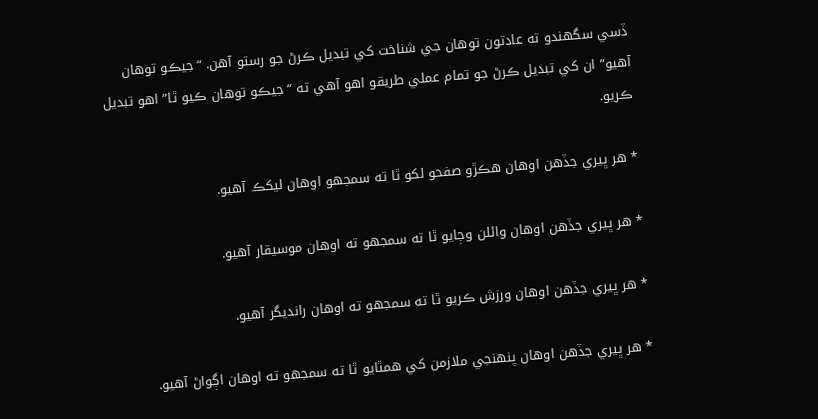ڏسي سگهندو ته عادتون توهان جي شناخت کي تبديل ڪرڻ جو رستو آهن. “جيڪو توهان آهيو” ان کي تبديل ڪرڻ جو تمام عملي طريقو اهو آهي ته “جيڪو توهان ڪيو ٿا” اهو تبديل ڪريو.

* هر ڀيري جڏهن اوهان هڪڙو صفحو لکو ٿا ته سمجهو اوهان ليکڪ آهيو.

* هر ڀيري جڏهن اوهان وائلن وڄايو ٿا ته سمجهو ته اوهان موسيقار آهيو.

* هر ڀيري جڏهن اوهان ورزش ڪريو ٿا ته سمجهو ته اوهان رانديگر آهيو.

* هر ڀيري جڏهن اوهان پنهنجي ملازمن کي همٿايو ٿا ته سمجهو ته اوهان اڳواڻ آهيو.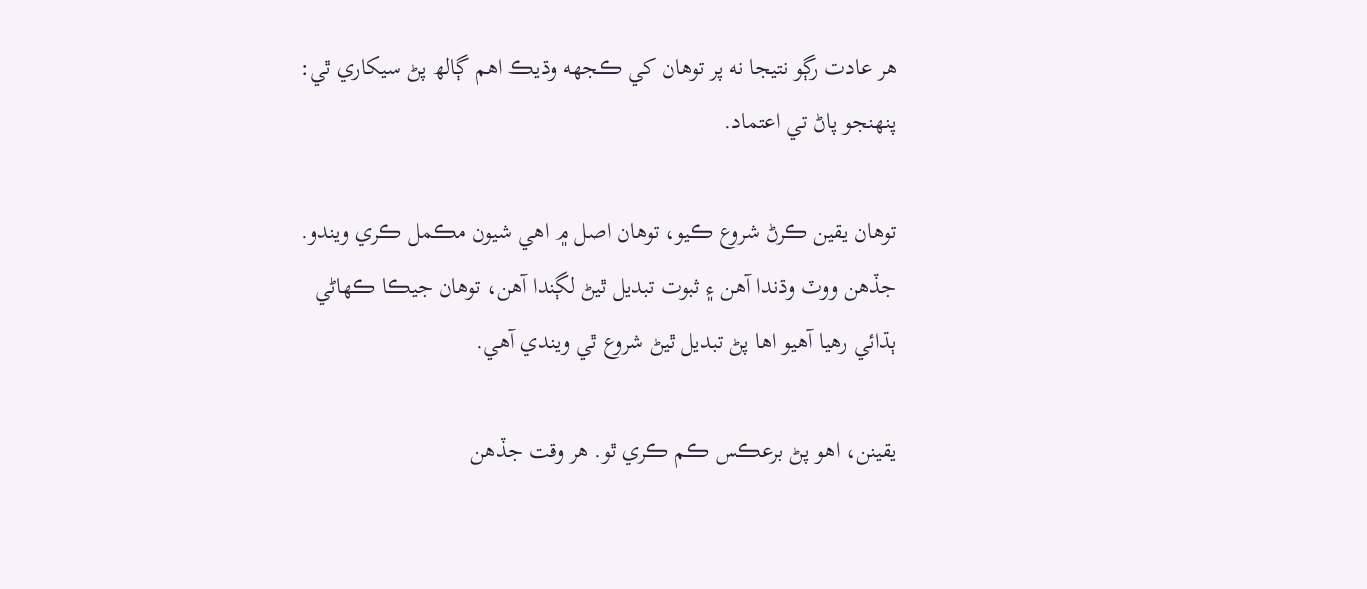هر عادت رڳو نتيجا نه پر توهان کي ڪجهه وڌيڪ اهم ڳالھ پڻ سيکاري ٿي: پنهنجو پاڻ تي اعتماد.

توهان يقين ڪرڻ شروع ڪيو، توهان اصل ۾ اهي شيون مڪمل ڪري ويندو. جڏهن ووٽ وڌندا آهن ۽ ثبوت تبديل ٿيڻ لڳندا آهن، توهان جيڪا ڪهاڻي ٻڌائي رهيا آهيو اها پڻ تبديل ٿيڻ شروع ٿي ويندي آهي.

يقينن، اهو پڻ برعڪس ڪم ڪري ٿو. هر وقت جڏهن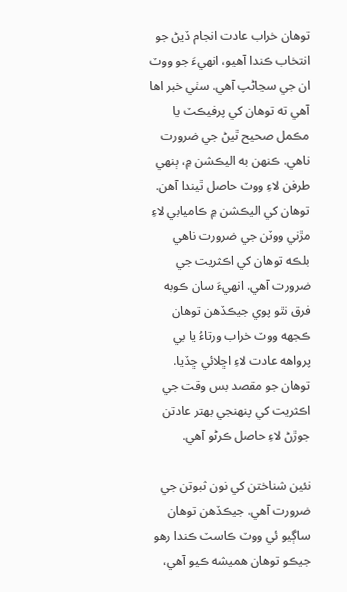توهان خراب عادت انجام ڏيڻ جو انتخاب ڪندا آهيو، انهيءَ جو ووٽ ان جي سڃاڻپ آهي. سٺي خبر اها آهي ته توهان کي پرفيڪٽ يا مڪمل صحيح ٿيڻ جي ضرورت ناهي. ڪنهن به اليڪشن ۾، ٻنهي طرفن لاءِ ووٽ حاصل ٿيندا آهن. توهان کي اليڪشن ۾ ڪاميابي لاءِ مڙني ووٽن جي ضرورت ناهي بلڪه توهان کي اڪثريت جي ضرورت آهي. انهيءَ سان ڪوبه فرق نٿو پوي جيڪڏهن توهان ڪجهه ووٽ خراب ورتاءُ يا بي پرواهه عادت لاءِ اڇلائي ڇڏيا. توهان جو مقصد بس وقت جي اڪثريت کي پنهنجي بهتر عادتن جوڙڻ لاءِ حاصل ڪرڻو آهي.

نئين شناختن کي نون ثبوتن جي ضرورت آهي. جيڪڏھن توھان ساڳيو ئي ووٽ ڪاسٽ ڪندا رھو جيڪو توھان هميشه ڪيو آھي،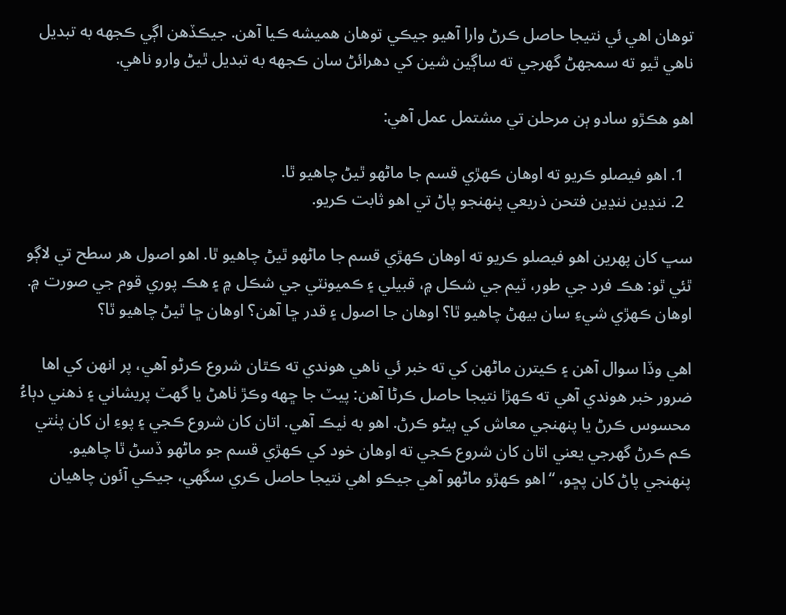توھان اھي ئي نتيجا حاصل ڪرڻ وارا آھيو جيڪي توھان هميشه ڪيا آھن. جيڪڏهن اڳي ڪجهه به تبديل ناهي ٿيو ته سمجهڻ گھرجي ته ساڳين شين کي دهرائڻ سان ڪجهه به تبديل ٿيڻ وارو ناهي.

اهو هڪڙو سادو ٻن مرحلن تي مشتمل عمل آهي:

  1. اهو فيصلو ڪريو ته اوهان ڪهڙي قسم جا ماڻهو ٿيڻ چاهيو ٿا.
  2. ننڍين ننڍين فتحن ذريعي پنهنجو پاڻ تي اهو ثابت ڪريو.

سڀ کان پهرين اهو فيصلو ڪريو ته اوهان ڪهڙي قسم جا ماڻهو ٿيڻ چاهيو ٿا. اهو اصول هر سطح تي لاڳو ٿئي ٿو: هڪ فرد جي طور، ٽيم جي شڪل ۾، قبيلي ۽ ڪميونٽي جي شڪل ۾ ۽ هڪ پوري قوم جي صورت ۾. اوهان ڪهڙي شيءِ سان بيهڻ چاهيو ٿا؟ اوهان جا اصول ۽ قدر ڇا آهن؟ اوهان ڇا ٿيڻ چاهيو ٿا؟

اهي وڏا سوال آهن ۽ ڪيترن ماڻهن کي ته خبر ئي ناهي هوندي ته ڪٿان شروع ڪرڻو آهي، پر انهن کي اها ضرور خبر هوندي آهي ته ڪهڙا نتيجا حاصل ڪرڻا آهن: پيٽ جا ڇهه وڪڙ ٺاهڻ يا گهٽ پريشاني ۽ ذهني دٻاءُ محسوس ڪرڻ يا پنهنجي معاش کي ٻيڻو ڪرڻ. اهو به ٺيڪ آهي. اتان کان شروع ڪجي ۽ پوءِ ان کان پٺتي ڪم ڪرڻ گهرجي يعني اتان کان شروع ڪجي ته اوهان خود کي ڪهڙي قسم جو ماڻهو ڏسڻ ٿا چاهيو. پنهنجي پاڻ کان پڇو، “اهو ڪهڙو ماڻهو آهي جيڪو اهي نتيجا حاصل ڪري سگهي، جيڪي آئون چاهيان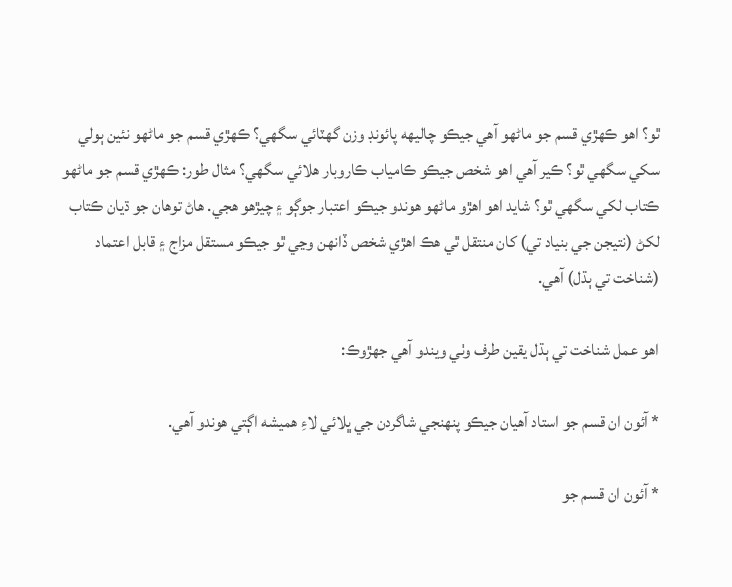ٿو؟ اهو ڪهڙي قسم جو ماڻهو آهي جيڪو چاليهه پائونڊ وزن گهٽائي سگهي؟ ڪهڙي قسم جو ماڻهو نئين ٻولي سکي سگھي ٿو؟ ڪير آهي اهو شخص جيڪو ڪامياب ڪاروبار هلائي سگهي؟ مثال طور: ڪهڙي قسم جو ماڻهو ڪتاب لکي سگهي ٿو؟ شايد اهو اهڙو ماڻهو هوندو جيڪو اعتبار جوڳو ۽ چيڙهو هجي. هاڻ توهان جو ڌيان ڪتاب لکڻ (نتيجن جي بنياد تي) کان منتقل ٿي هڪ اهڙي شخص ڏانهن وڃي ٿو جيڪو مستقل مزاج ۽ قابل اعتماد (شناخت تي ٻڌل) آهي.

اهو عمل شناخت تي ٻڌل يقين طرف وٺي ويندو آهي جھڙوڪ:

* آئون ان قسم جو استاد آهيان جيڪو پنهنجي شاگردن جي ڀلائي لاءِ هميشه اڳتي هوندو آهي.

* آئون ان قسم جو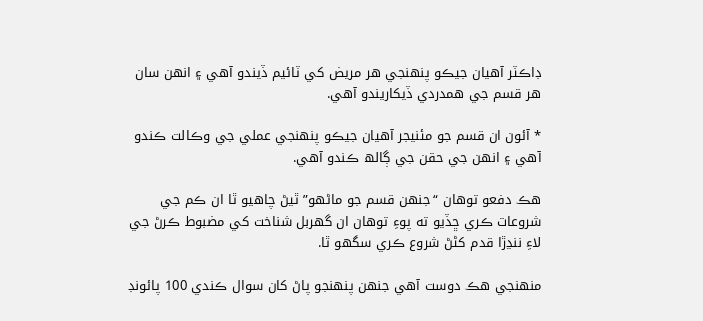ڊاڪٽر آهيان جيڪو پنهنجي هر مريض کي ٽائيم ڏيندو آهي ۽ انهن سان هر قسم جي همدردي ڏيکاريندو آهي.

* آئون ان قسم جو مئنيجر آهيان جيڪو پنهنجي عملي جي وڪالت ڪندو آهي ۽ انهن جي حقن جي ڳالھ ڪندو آهي.

هڪ دفعو توهان “جنهن قسم جو ماڻهو” ٿيڻ چاهيو ٿا ان ڪم جي شروعات ڪري ڇڏيو ته پوءِ توهان ان گهربل شناخت کي مضبوط ڪرڻ جي لاءِ ننڍڙا قدم کڻڻ شروع ڪري سگهو ٿا.

منهنجي هڪ دوست آهي جنهن پنهنجو پاڻ کان سوال ڪندي 100 پائونڊ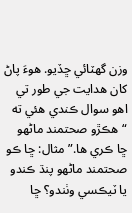وزن گھٽائي ڇڏيو. هوءَ پاڻ کان هدايت جي طور تي اهو سوال ڪندي هئي ته “هڪڙو صحتمند ماڻهو ڇا ڪري ها.” مثال: ڇا ڪو صحتمند ماڻهو پنڌ ڪندو يا ٽيڪسي وٺندو؟ ڇا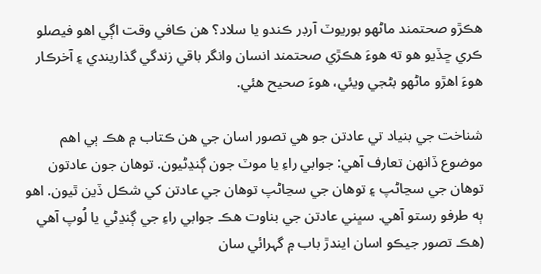ھڪڙو صحتمند ماڻھو بوريوٽ آرڊر ڪندو يا سلاد؟ هن ڪافي وقت اڳي اهو فيصلو ڪري ڇڏيو هو ته هوءَ هڪڙي صحتمند انسان وانگر باقي زندگي گذاريندي ۽ آخرڪار هوءَ اهڙو ماڻهو بڻجي ويئي، هوءَ صحيح هئي.

شناخت جي بنياد تي عادتن جو هي تصور اسان جي هن ڪتاب ۾ هڪ ٻي اهم موضوع ڏانهن تعارف آهي: جوابي راءِ يا موٽ جون ڳنڍڻيون. توهان جون عادتون توهان جي سڃاڻپ ۽ توهان جي سڃاڻپ توهان جي عادتن کي شڪل ڏين ٿيون. اھو ٻه طرفو رستو آھي. سڀني عادتن جي بناوت هڪ جوابي راءِ جي ڳنڍڻي يا لُوپ آهي (هڪ تصور جيڪو اسان ايندڙ باب ۾ گہرائي سان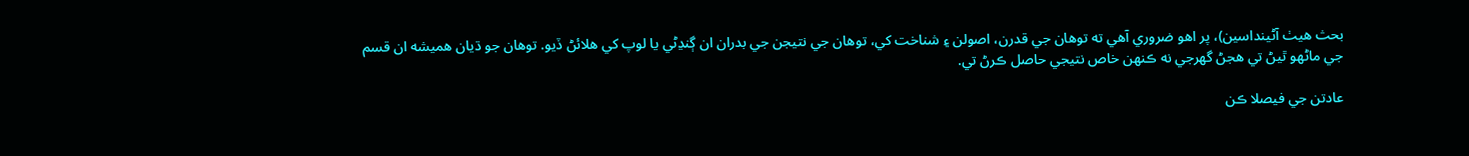بحث هيٺ آڻينداسين)، پر اهو ضروري آهي ته توهان جي قدرن، اصولن ۽ شناخت کي، توهان جي نتيجن جي بدران ان ڳنڍڻي يا لوپ کي هلائڻ ڏيو. توهان جو ڌيان هميشه ان قسم جي ماڻهو ٿيڻ تي هجڻ گهرجي نه ڪنهن خاص نتيجي حاصل ڪرڻ تي.

عادتن جي فيصلا ڪن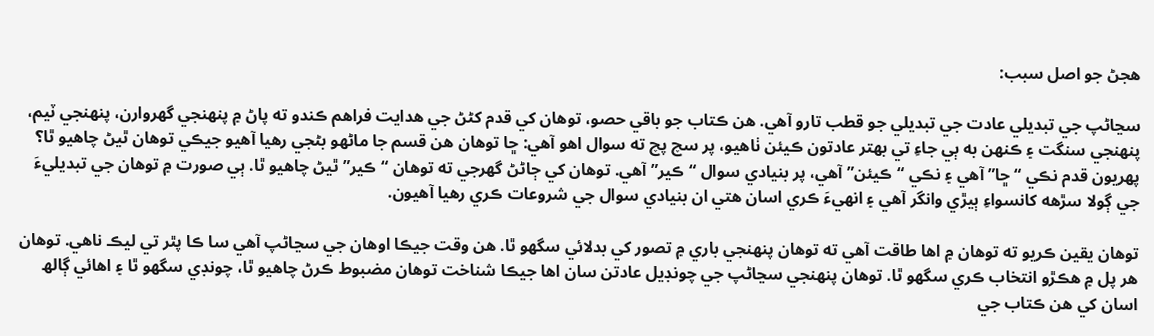هجڻ جو اصل سبب:

سڃاڻپ جي تبديلي عادت جي تبديلي جو قطب تارو آهي. هن ڪتاب جو باقي حصو، توهان کي قدم کڻڻ جي هدايت فراهم ڪندو ته پاڻ ۾ پنهنجي گهروارن، پنهنجي ٽيم، پنهنجي سنگت ۽ ڪنهن به ٻي جاءِ تي بهتر عادتون ڪيئن ٺاهيو، پر سچ پچ ته سوال اهو آهي: ڇا توهان هن قسم جا ماڻهو بڻجي رهيا آهيو جيڪي توهان ٿيڻ چاهيو ٿا؟ پهريون قدم نڪي “ڇا” آهي ۽ نڪي “ڪيئن” آهي، پر بنيادي سوال “ڪير” آهي. توهان کي ڄاڻڻ گهرجي ته توهان “ڪير” ٿيڻ چاهيو ٿا. ٻي صورت ۾ توهان جي تبديليءَ جي ڳولا سڙهه کانسواءِ ٻيڙي وانگر آهي ۽ انهيءَ ڪري اسان هتي ان بنيادي سوال جي شروعات ڪري رهيا آهيون.

توهان يقين ڪريو ته توهان ۾ اها طاقت آهي ته توهان پنهنجي باري ۾ تصور کي بدلائي سگهو ٿا. هن وقت جيڪا اوهان جي سڃاڻپ آهي سا ڪا پٿر تي ليڪ ناهي. توهان هر پل ۾ هڪڙو انتخاب ڪري سگھو ٿا. توهان پنهنجي سڃاڻپ جي چونڊيل عادتن سان اها جيڪا شناخت توهان مضبوط ڪرڻ چاهيو ٿا، چونڊي سگهو ٿا ۽ اهائي ڳالھ اسان کي هن ڪتاب جي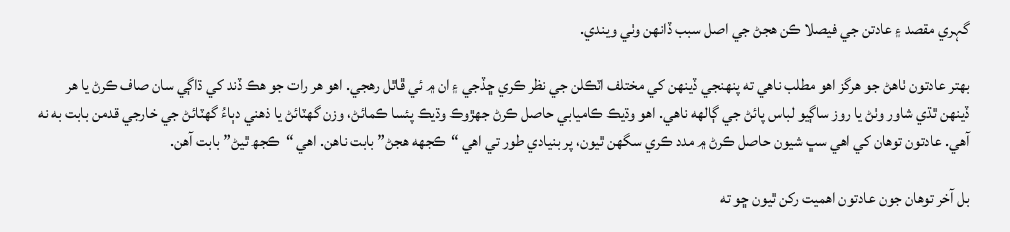گہري مقصد ۽ عادتن جي فيصلا ڪن هجڻ جي اصل سبب ڏانهن وٺي ويندي.

بهتر عادتون ٺاهڻ جو هرگز اهو مطلب ناهي ته پنهنجي ڏينهن کي مختلف اٽڪلن جي نظر ڪري ڇڏجي ۽ ان ۾ ئي ڦاٿل رهجي. اهو هر رات جو هڪ ڏند کي ڌاڳي سان صاف ڪرڻ يا هر ڏينهن ٿڌي شاور وٺڻ يا روز ساڳيو لباس پائڻ جي ڳالهه ناهي. اهو وڌيڪ ڪاميابي حاصل ڪرڻ جهڙوڪ وڌيڪ پئسا ڪمائڻ، وزن گهٽائڻ يا ذهني دٻاءُ گهٽائڻ جي خارجي قدمن بابت به نه آهي. عادتون توهان کي اهي سڀ شيون حاصل ڪرڻ ۾ مدد ڪري سگهن ٿيون، پر بنيادي طور تي اهي “ڪجهه هجڻ” بابت ناهن. اھي “ڪجھ ٿيڻ” بابت آھن.

بل آخر توهان جون عادتون اهميت رکن ٿيون ڇو ته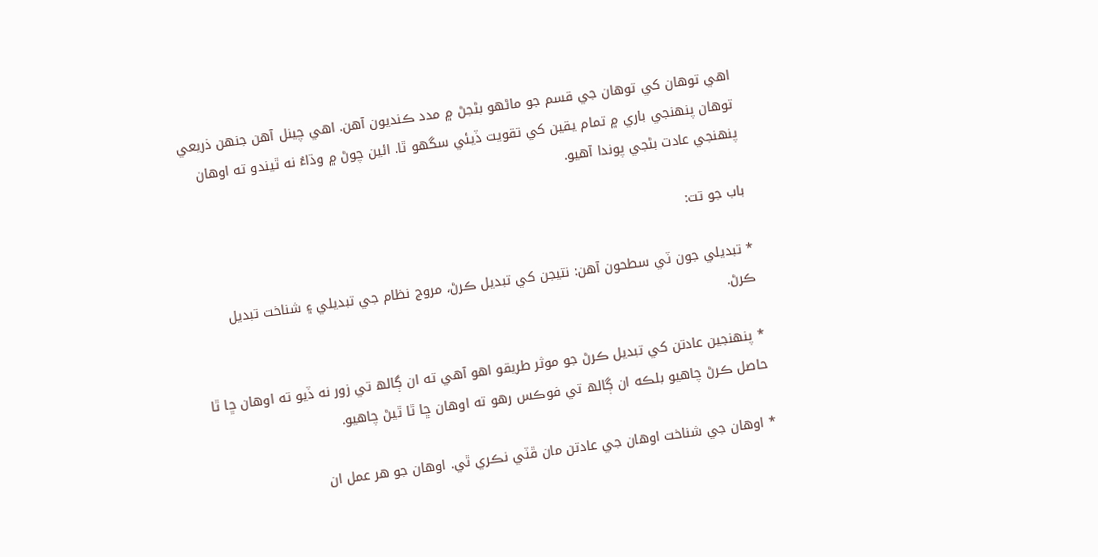اهي توهان کي توهان جي قسم جو ماڻهو بڻجڻ ۾ مدد ڪنديون آهن. اهي چينل آهن جنهن ذريعي توهان پنهنجي باري ۾ تمام يقين کي تقويت ڏيئي سگھو ٿا. ائين چوڻ ۾ وڌاءُ نه ٿيندو ته اوهان پنهنجي عادت بڻجي پوندا آهيو.

باب جو تت:

* تبديلي جون ٽي سطحون آهن: نتيجن کي تبديل ڪرڻ، مروج نظام جي تبديلي ۽ شناخت تبديل ڪرڻ.

* پنهنجين عادتن کي تبديل ڪرڻ جو موثر طريقو اهو آهي ته ان ڳالھ تي زور نه ڏيو ته اوهان ڇا ٿا حاصل ڪرڻ چاهيو بلڪه ان ڳالھ تي فوڪس رهو ته اوهان ڇا ٿا ٿيڻ چاهيو.

* اوهان جي شناخت اوهان جي عادتن مان ڦٽي نڪري ٿي. اوهان جو هر عمل ان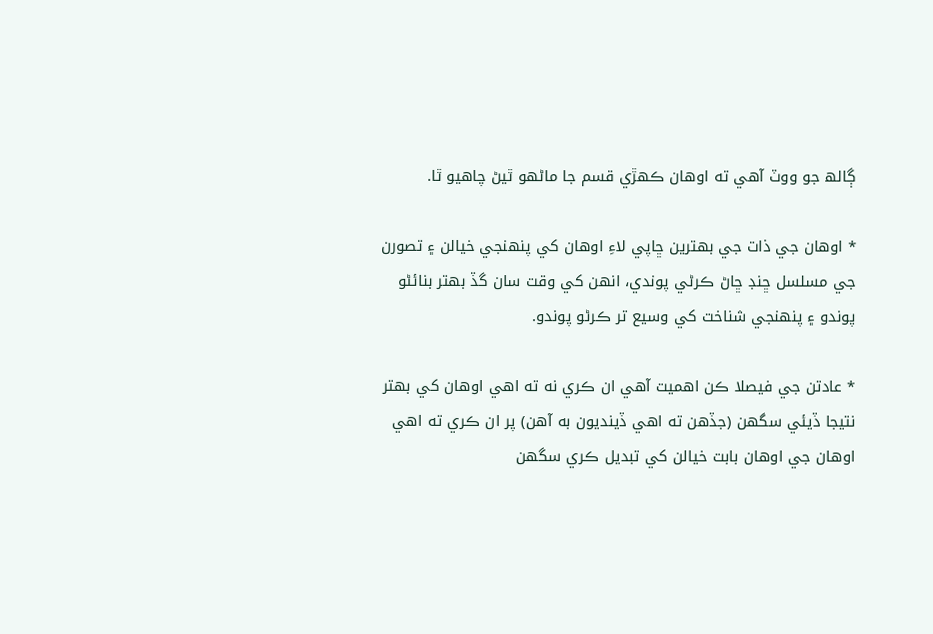ڳالھ جو ووٽ آهي ته اوهان ڪهڙي قسم جا ماڻهو ٿيڻ چاهيو ٿا.

* اوهان جي ذات جي بهترين ڇاپي لاءِ اوهان کي پنهنجي خيالن ۽ تصورن جي مسلسل ڇنڊ ڇاڻ ڪرڻي پوندي، انهن کي وقت سان گڏ بهتر بنائڻو پوندو ۽ پنهنجي شناخت کي وسيع تر ڪرڻو پوندو.

* عادتن جي فيصلا ڪن اهميت آهي ان ڪري نه ته اهي اوهان کي بهتر نتيجا ڏيئي سگھن (جڏهن ته اهي ڏينديون به آهن) پر ان ڪري ته اهي اوهان جي اوهان بابت خيالن کي تبديل ڪري سگھن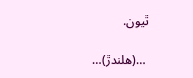ٿيون.

 …(هلندڙ)…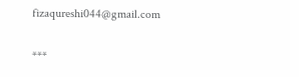fizaqureshi044@gmail.com

***